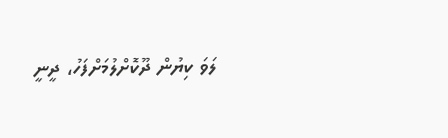ލަވަ ކިޔުން ދޫކޮށްލުމަށްފަހު، ދީނީ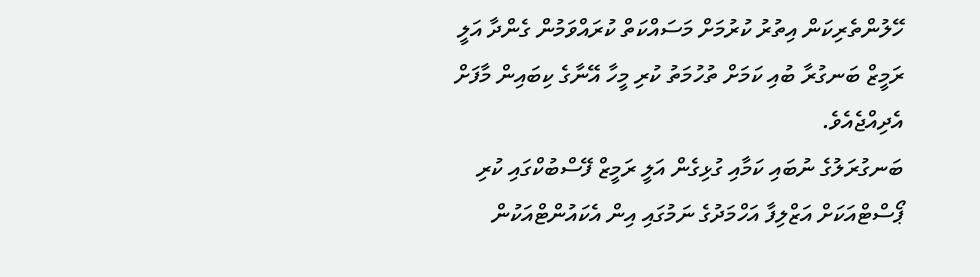ހޭލުންތެރިކަން އިތުރު ކުރުމަށް މަސައްކަތް ކުރައްވަމުން ގެންދާ އަލީ ރަމީޒް ބަނގުރާ ބުއި ކަމަށް ތުހުމަތު ކުރި މީހާ އޭނާގެ ކިބައިން މާފަށް އެދިއްޖެއެވެ.
ބަނގުރަލުގެ ނުބައި ކަމާއި ގުޅިގެން އަލީ ރަމީޒް ފޭސްބުކްގައި ކުރި ޕޯސްޓްއަކަށް އަޒްލިފާ އަހްމަދުގެ ނަމުގައި އިން އެކައުންޓްއަކުން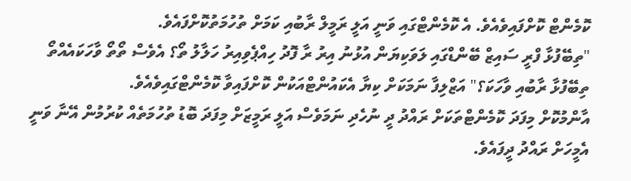ކޮމެންޓް ކޮށްފައިވެއެވެ. އެ ކޮމެންޓްގައި ވަނީ އަލީ ރަމީލް ރާބުއި ކަމަށް ތުހުމަތުކޮށްފައެވެ.
"ތިބޭފުޅާ ފްރީ ސައިޒް ބޭންޑްގައި ލަވަކިޔަން އުޅުނު އިރު ރާ ފޮދު ހިއްޕެވިއިރު ހަލާލު ތޯ؟ އެވެސް ތޯތޯ ވާހަކައެއްތޯ ތިބޭފުޅާ ރާބުއި ވާހަކަ؟" އަޒްލިފާ ނަމަކަށް ކިޔާ އެކައުންޓްއަކުން ކޮށްފައިވާ ކޮމެންޓްގައިވެއެވެ.
އާންމުކޮށް މިފަދަ ކޮމެންޓްތަކަށް ރައްދު ދީ ނުހެދި ނަމަވެސް އަލީ ރަމީޒަށް މިފަދަ ބޮޑު ތުހުމަތެއް ކުރުމުން އޭނާ ވަނީ އެމީހަށް ރައްދު ދީފައެވެ.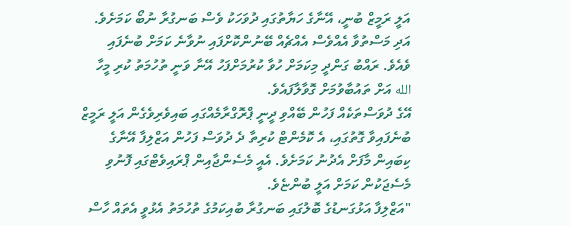އަލީ ރަމީޒް ބުނީ، އޭނާގެ ހަޔާތުގައި ދުވަހަކު ވެސް ބަނގުރާ ނުބޯ ކަމަށެވެ. އަދި މަސްތުވާ އެއްވެސް އެއްޗެއް ބޭނުންކޮށްފައި ނުވާނެ ކަމަށް ބުނެފައި ވެއެވެ. ރައްބު ގަންދީ މިކަމަށް ހުވާ ކުރުމަށްފަހު އޭނާ ވަނީ ތުހުމަތު ކުރި މީހާ الله އަށް ތައުބާވުމަށް ގޮވާލާފައެވެ.
އޭގެ ދުވަސްތަކެއް ފަހުން ބޭއްވި ދީނީ ޕްރޮގްރާމެއްގައި ބައިވެރިވެގެން އަލީ ރަމީޒް ބުނެފައިވާ ގޮތުގައި، އެ ކޮމެންޓް ކުރިތާ ދެ ދުވަސް ފަހުން އަޒްލިފާ އޭނާގެ ކިބައިން މާފަށް އެދުނު ކަމަށެވެ. އެއީ މެސެންޖާއިން ޕްރައިވެޓްގައި ފޮނުވި މެސެޖަކުން ކަމަށް އަލީ ބުންޏެވެ.
"އަޒްލިފާ އަޅުގަނޑުގެ ބޮލުގައި ބަނގުރާ ބުއިކަމުގެ ތުހުމަތު އެޅުވީ އެތައް ހާސް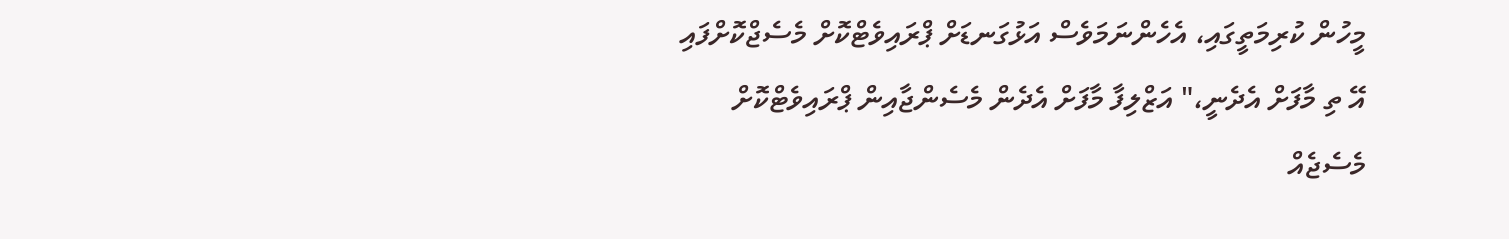މީހުން ކުރިމަތީގައި، އެހެންނަމަވެސް އަޅުގަނޑަށް ޕްރައިވެޓްކޮށް މެސެޖްކޮށްފައި އޭ ތި މާފަށް އެދެނީ،" އަޒްލިފާ މާފަށް އެދެން މެސެންޖާއިން ޕްރައިވެޓްކޮށް މެސެޖެއް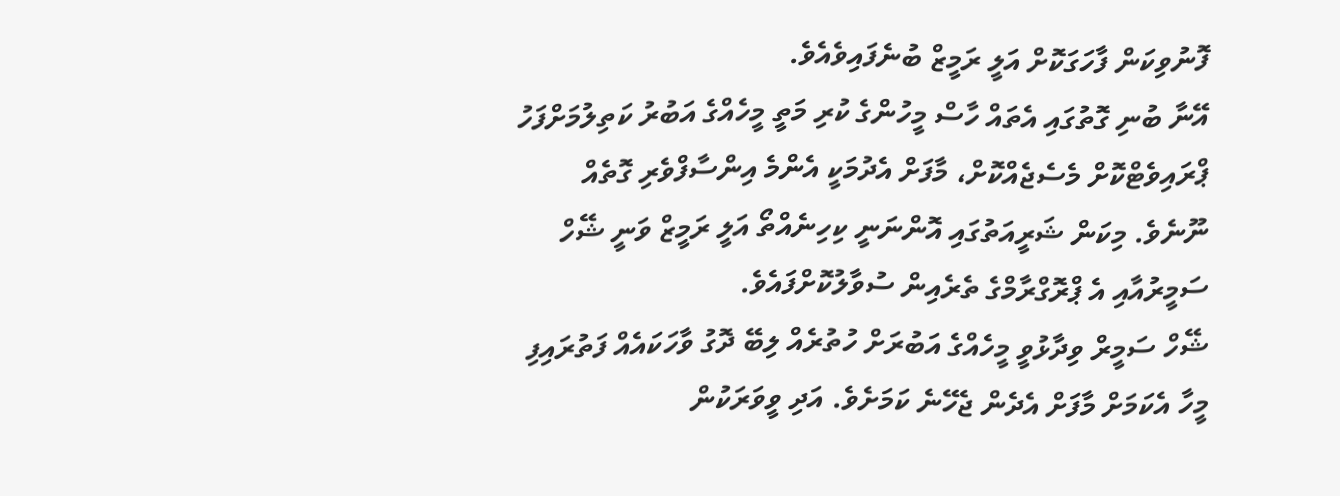ފޮނުވިކަން ފާހަގަކޮށް އަލީ ރަމީޒް ބުނެފައިވެއެވެ.
އޭނާ ބުނި ގޮތުގައި އެތައް ހާސް މީހުންގެ ކުރި މަތީ މީހެއްގެ އަބުރު ކަތިލުމަށްފަހު ޕްރައިވެޓްކޮށް މެސެޖެއްކޮށް، މާފަށް އެދުމަކީ އެންމެ އިންސާފްވެރި ގޮތެއް ނޫނެވެ. މިކަން ޝަރީއަތުގައި އޮންނަނީ ކިހިނެއްތޯ އަލީ ރަމީޒް ވަނީ ޝޭހް ސަމީރުއާއި އެ ޕްރޮގްރާމްގެ ތެރެއިން ސުވާލުކޮށްފައެވެ.
ޝޭހް ސަމީރް ވިދާޅުވީ މީހެއްގެ އަބުރަށް ހުތުރެއް ލިބޭ ދޮގު ވާހަކައެއް ފަތުރައިފި މީހާ އެކަމަށް މާފަށް އެދެން ޖެހޭނެ ކަމަށެވެ. އަދި ވީވަރަކުން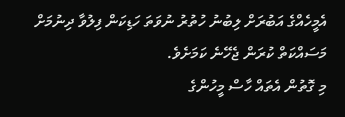އެމީހެއްގެ އަބުރަށް ލިބުނު ހުތުރު ނުވަތަ ހަޑިކަން ފިލުވާ ދިނުމަށް މަސައްކަތް ކުރަން ޖެހޭނެ ކަމަށެވެ.
މި ގޮތުން އެތައް ހާސް މީހުންގެ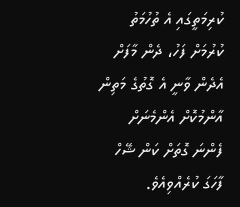ކުރިމަތީގައި އެ ތުހުމަތު ކުރުމަށް ފަހު، ދެން މާފަށް އެދެން ވާނީ އެ ގޮތުގެ މަތިން އާންމުކޮށް އެންމެނަށް ފެންނަ ގޮތަށް ކަން ޝޭހް ފާހަގަ ކުރެއްވިއެވެ.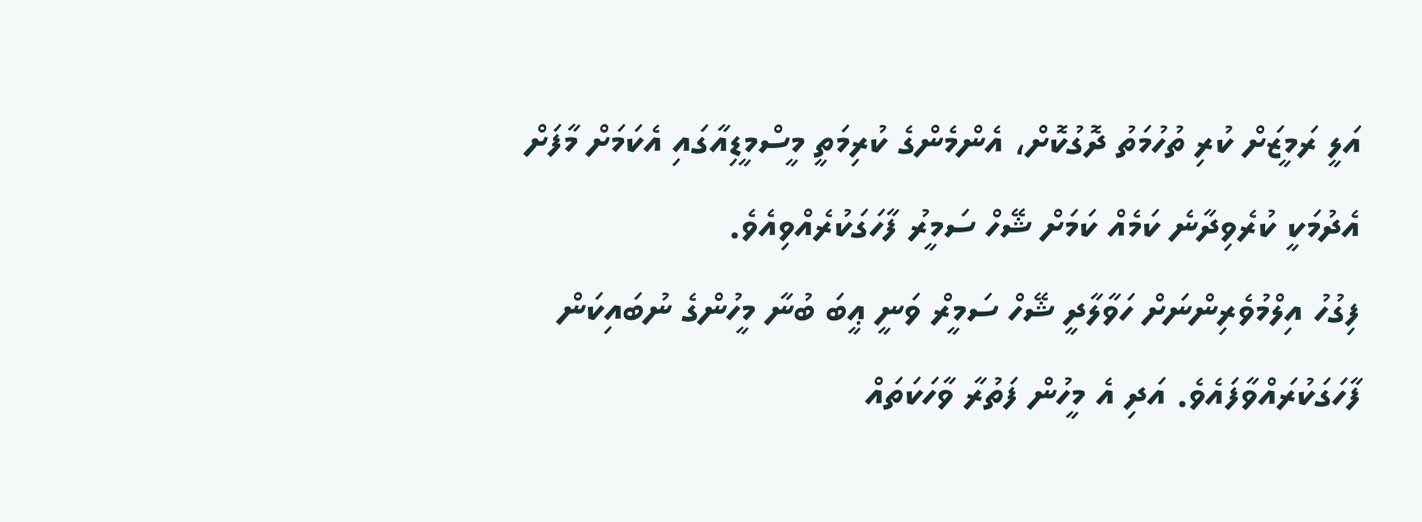އަލީ ރަމީޒަށް ކުރި ތުހުމަތު ދޮގުކޮށް، އެންމެންގެ ކުރިމަތީ މީސްމީޑިއާގައި އެކަމަށް މާފަށް އެދުމަކީ ކުރެވިދާނެ ކަމެއް ކަމަށް ޝޭހް ސަމީރު ފާހަގަކުރެއްވިއެވެ.
ފިގުހު އިލްމުވެރިންނަށް ހަވާލާދީ ޝޭހް ސަމީރް ވަނީ ޢީބަ ބުނާ މީހުންގެ ނުބައިކަން ފާހަގަކުރައްވާފައެވެ. އަދި އެ މީހުން ފަތުރާ ވާހަކަތައް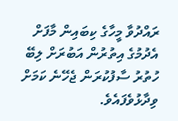ރައްދުވާ މީހާގެ ކިބައިން މާފަށް އެދުމުގެ އިތުރުން އަބުރަށް ލިބޭ ހުތުރު ސާފުކުރަން ޖެހޭނެ ކަމަށް ވިދާޅުވެފައެވެ.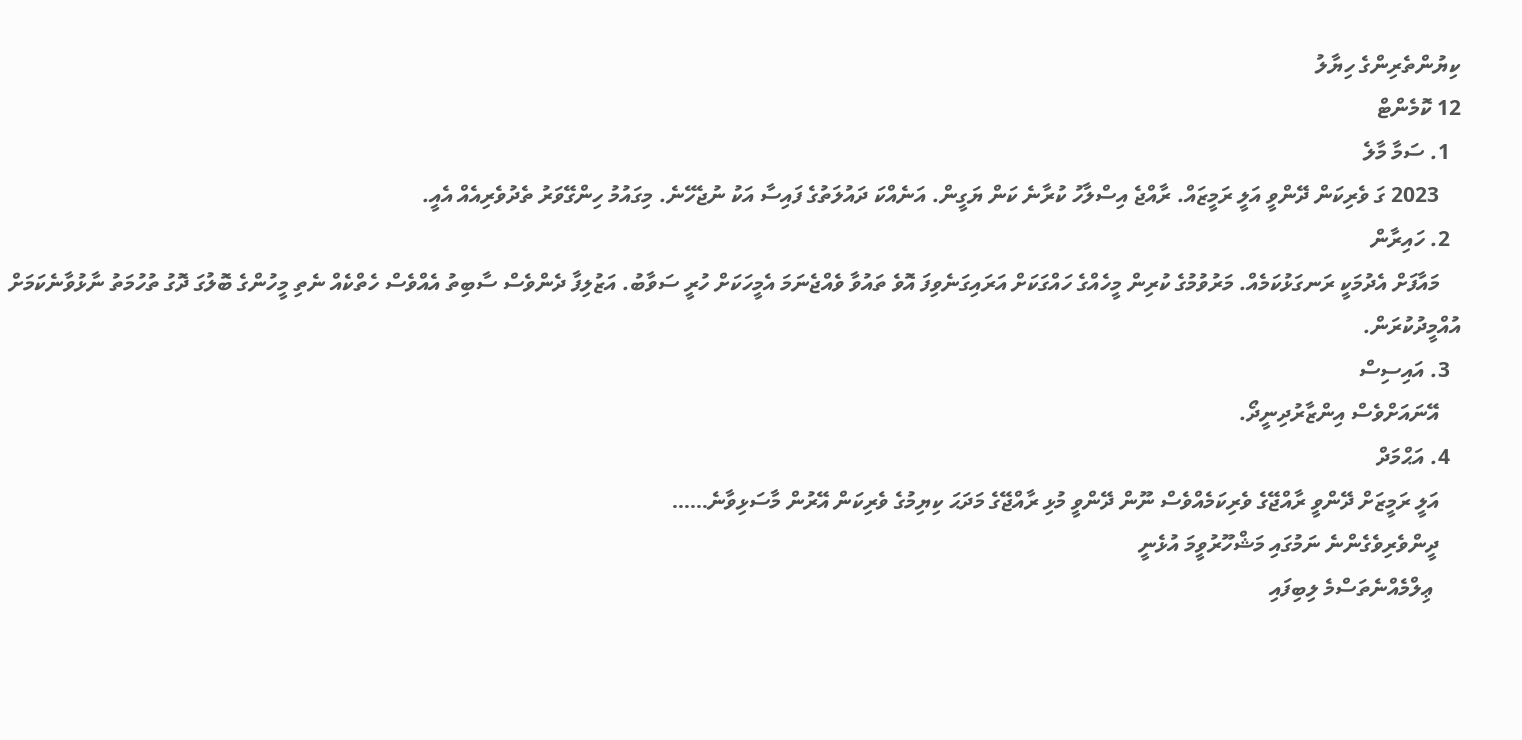ކިޔުންތެރިންގެ ހިޔާލު
12 ކޮމެންޓް
  1. ސަމާ މާލެ
    2023 ގަ ވެރިކަން ދޭންވީ އަލީ ރަމީޒައް. ރާއްޖެ އިސްލާހު ކުރާނެ ކަން ޔަގީން. އަނެއްކަ ދައުލަތުގެ ފައިސާ އަކު ނުޖެހޭނެ. މިގައުމު ހިންގޭވަރު ތެދުވެރިއެއް އެއީ.
  2. ހައިރާން
    މައާފަށް އެދުމަކީ ރަނގަޅުކަމެއް. މަރުވުމުގެ ކުރިން މީހެއްގެ ހައްގަކަށް އަރައިގަނެވިފަ އޮވެ ތައުވާ ވެއްޖެނަމަ އެމީހަކަށް ހުރީ ސަވާބު. އަޒުލިފާ ދެންވެސް ސާބިތު އެއްވެސް ހެތްކެއް ނެތި މީހުންގެ ބޮލުގަ ދޮގު ތުހުމަތު ނާޅުވާނެކަމަށް އުއްމީދުކުރަން.
  3. އައިސިސް
    އޭނައަށްވެސް އިންޒާރުދިނީދޯ.
  4. އަޙްމަދް
    އަލީ ރަމީޒަށް ދޭންވީ ރާއްޖޭގެ ވެރިކަމެއްވެސް ނޫން ދޭންވީ މުޅި ރާއްޖޭގެ މަދަޙަ ކިޔިމުގެ ވެރިކަން އޭރުން މާސަޅިވާނެ……
    ދީންވެރިވެގެންނެ ނަމުގައި މަޝްހޫރުވީމަ އުޅެނީ
     ޢިލްމެއްނެތަސްމެ ލިބިފައި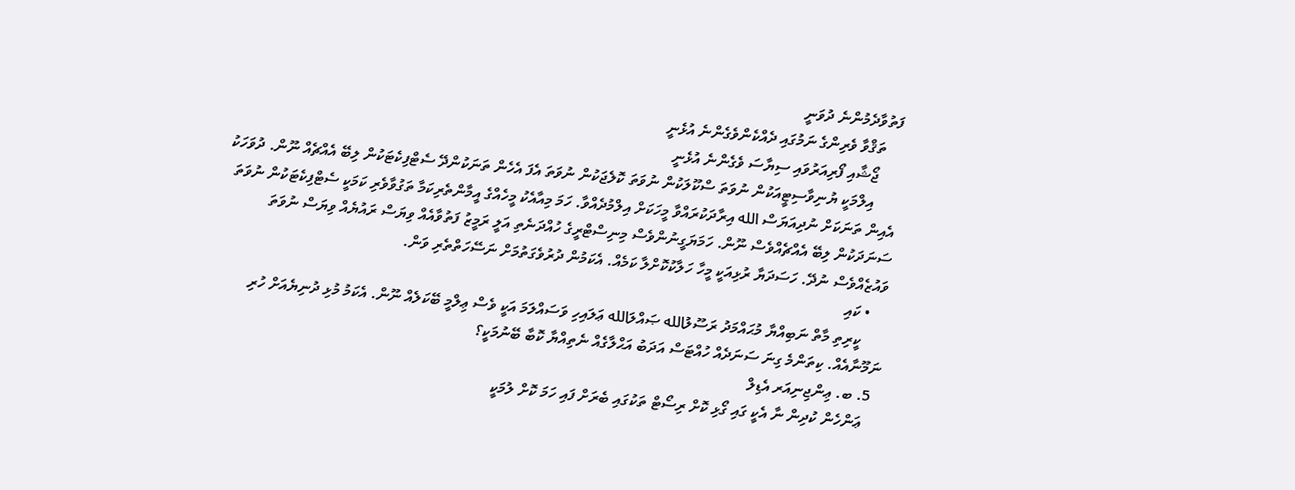ފަތުވާދެމުންނެ ދުވަނީ
    ތަޤްވާ ވެރިންގެ ނަމުގައި ދެއްކެންވެގެންނެ އުޅެނީ
     ޖޯޝާއި ފޯރިއަރުވައި ސިޔާސަ ވެގެންނެ އުޅެނީ
      އިލްމަކީ ޔުނިވާސިޓީއަކުން ނުވަތަ ސްކޫލަކުން ނުވަތަ ކޮލެޖަކުން ނުވަތަ އެފަ އެހެން ތަނަކުންދޭ ސެޓްފިކެޓަކުން ލިބޭ އެއްޗެއް ނޫން. ދުވަހަކު އެއިން ތަނަކަށް ނުދިއަޔަސް الله އިރާދަކުރައްވާ މީހަކަށް އިލްމުދެއްވާ. ހަމަ މިއާއެކު މީހެއްގެ އީމާންތެރިކަމާ ތަގުވާވެރި ކަމަކީ ސެޓްފިކެޓަކުން ނުވަތަ ސަނަދަކުން ލިބޭ އެއްޗެއްވެސް ނޫން. ހަމަޔަގީނުންވެސް މިނިސްޓްރީގެ ހުއްދަނެތި އަލީ ރަމީޒު ފަތުވާއެއް ވިޔަސް ރައުޔެއް ވިޔަސް ނުވަތަ ވައުޒެއްވެސް ނުދޭ. ހަސަދަޔާ ރުޅިއަކީ މީހާ ހަލާކުކޮށްލާ ކަމެއް. އެކަމުން ދުރުވެގަތުމަށް ނަސޭހަތްތެރި ވަން.
    • ކައި
      ކީރިތި މާތް ނަބިއްޔާ މުޙައްމަދު ރަސޫލުالله ޞައްލަالله ޢަލައިހި ވަސައްލަމަ އަކީ ވެސް ޢިލްމީ ބޭކަލެއް ނޫން. އެކަމު މުޅި ދުނިޔެއަށް ހުރި ނަމޫނާއެއް. ކިތަންމެ ގިނަ ސަނަދެއް ހުއްޓަސް އަދަބު އަޙްލާގެއް ނެތިއްޔާ ކޮބާ ބޭނުމަކީ؟
  5. ބ. ޢިންޖިނިއަރ އެޑިލް
    ޢަންހެން ކުދިން ނާ އެކީ ގައި ގޯޅި ކޮށް ރިސޯޓް ތަކުގައި ބެރަށް ފައި ހަމަ ކޮށް ލުމަކީ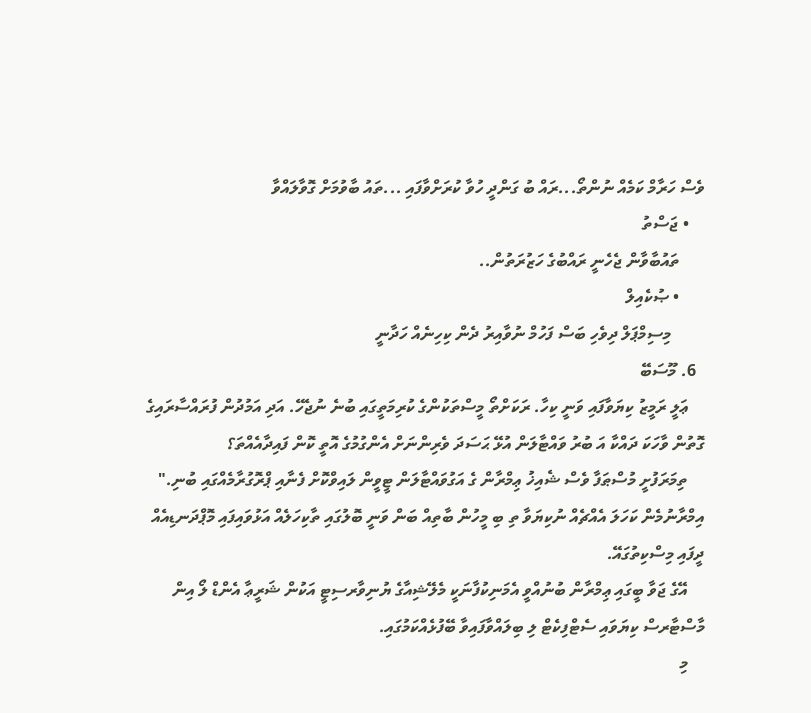ވެސް ހަރާމް ކަމެއް ނުންތޯ...ރައް ބު ގަންދީ ހުވާ ކުރަށްވާފައި ...ތައު ބާވުމަށް ގޮވާލައްވާ
    • ޖަސްތު
      ތައުބާވާން ޖެހެނީ ރައްބުގެ ހަޒުރަތުން..
      • ޞުކެއިލް
        މިސިމްޕަލް ދިވެހި ބަސް ފަހުމް ނުވާއިރު ދެން ކިހިނެއް ހަދާނީ
  6. މޫސަބޭ
    ޢަލީ ރަމީޒު ކިޔަވާފައި ވަނީ ކިހާ. ރަކަށްތޯ މީސްތަކުންގެ ކުރިމަތީގައި ބުނެ ނުޖެހޭ. އަދި އަމުދުން ފުރައްސާރައިގެ ގޮތުން ވާހަކަ ދައްކާ އަ ބުރު ވައްޓާލަން އުޅޭ ޙަސަދަ ވެރިންނަށް އެންގުމުގެ އޮތީ ކޮން ފައިދާއެއްތަ؟
    ތިމަރަފުށީ މުސްޠަފާ ވެސް ޝެއިޚު ޢިމްރާން ގެ އަގުވައްޓާލަން ޓީވީން ލައިވްކޮށް ފެނާއި ޕްރޮގުރާމެއްގައި ބުނި." އިމްރާނުމެން ކަހަލަ އެއްޗެއް ނުކިޔަވާ ތި ބި މީހުން ބާތިއް ބަން ވަނީ ބޮލުގައި ތާކިހަލެއް އަޅުވައިފައި މޮޕްދަނޑިއެއް ދީފައި މިސްކިތުގައޭ.
    އޭގެ ޖަވާ ބީގައި ޢިމްރާން ބުނުއްވީ އެމަނިކުފާނަކީ މެލޭޝިއާގެ ޔުނިވާރސިޓީ އަކުން ޝަރީޢާ އެންޑް ލޯ އިން މާސްޓާރސް ކިޔަވައި ސެޓްފިކެޓް ލި ބިލައްވާފައިވާ ބޭފުޅެއްކަމުގައި.
    މި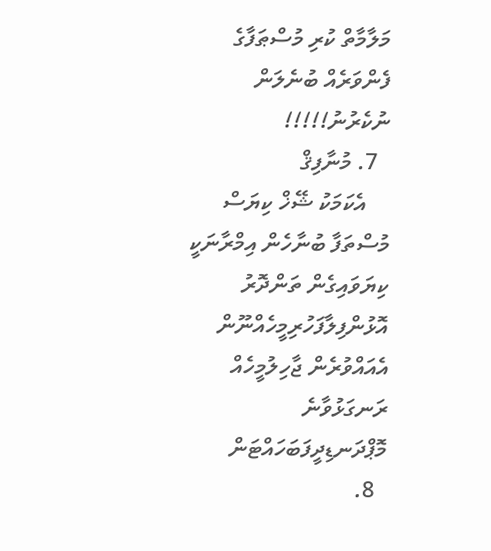މަލާމާތް ކުރި މުސްޠަފާގެ ފެންވަރެއް ބުނެލަން ނުކެރުނު!!!!!
  7. މުނާފިޤް
    އެކަމަކު ޝޭޚް ކިޔަސް މުސްތަފާ ބުނާހެން އިމްރާނަކީ ކިޔަވައިގެން ތަންދޮރު އޮޅުންފިލާފަހުރިމީހެއްނޫން އެއައްވުރެން ޖާހިލުމީހެއް ރަނގަޅުވާނެ މޮޕްދަނޑިދީފަބަހައްޓަން
  8.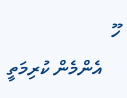ހޫ
    އެންމެން ކުރިމަތީ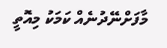މާފަށްނޭދުނެއް ކަމަކު މިއޮތީ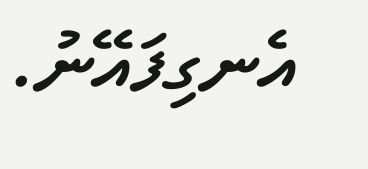އެނގިފައޭނު.